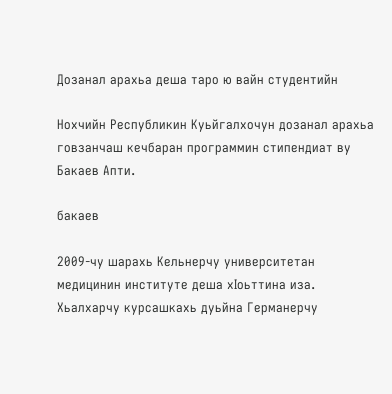Дозанал арахьа деша таро ю вайн студентийн

Нохчийн Республикин Куьйгалхочун дозанал арахьа говзанчаш кечбаран программин стипендиат ву Бакаев Апти.

бакаев

2009-чу шарахь Кельнерчу университетан медицинин институте деша хIоьттина иза. Хьалхарчу курсашкахь дуьйна Германерчу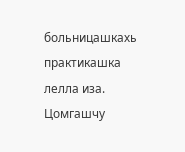больницашкахь практикашка лелла иза. Цомгашчу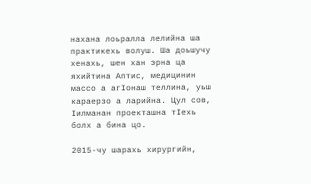нахана лоьралла лелийна ша практикехь волуш. Ша доьшучу хенахь, шен хан эрна ца яхийтина Аптис, медицинин массо а агIонаш теллина, уьш караерзо а ларийна. Цул сов, Iилманан проекташна тIехь болх а бина цо.

2015-чу шарахь хирургийн,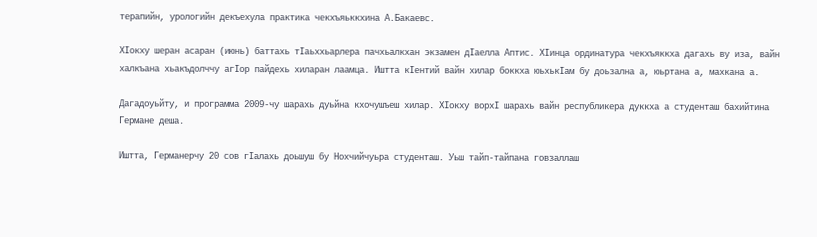терапийн, урологийн декъехула практика чекхъяьккхина А.Бакаевс.

ХIокху шеран асаран (июнь) баттахь тIаьххьарлера пачхьалкхан экзамен дIаелла Аптис. ХIинца ординатура чекхъяккха дагахь ву иза, вайн халкъана хьакъдолччу агIор пайдехь хиларан лаамца. Иштта кIентий вайн хилар боккха юьхькIам бу доьзална а, юьртана а, махкана а.

Дагадоуьйту, и программа 2009-чу шарахь дуьйна кхочушъеш хилар. ХIокху ворхI шарахь вайн республикера дуккха а студенташ бахийтина Германе деша.

Иштта, Германерчу 20 сов гIалахь доьшуш бу Нохчийчуьра студенташ. Уьш тайп-тайпана говзаллаш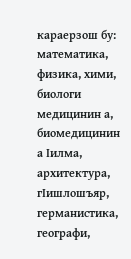караерзош бу: математика, физика, хими, биологи медицинин а, биомедицинин а Iилма, архитектура, гIишлошъяр, германистика, географи,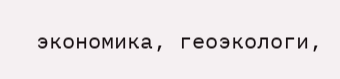экономика, геоэкологи,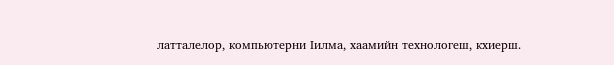латталелор, компьютерни Iилма, хаамийн технологеш, кхиерш.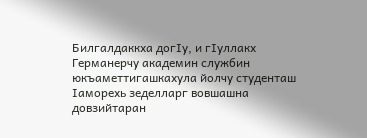Билгалдаккха догIу, и гIуллакх Германерчу академин службин юкъаметтигашкахула йолчу студенташ Iаморехь зеделларг вовшашна довзийтаран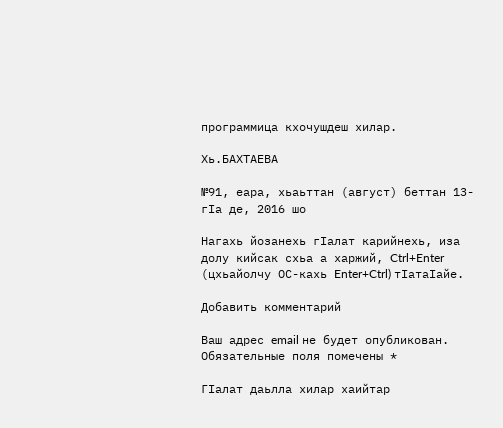программица кхочушдеш хилар.

Хь.БАХТАЕВА

№91, еара, хьаьттан (август) беттан 13-гIа де, 2016 шо

Нагахь йозанехь гIалат карийнехь, иза долу кийсак схьа а харжий, Ctrl+Enter (цхьайолчу ОС-кахь Enter+Ctrl) тIатаIайе.

Добавить комментарий

Ваш адрес email не будет опубликован. Обязательные поля помечены *

ГIалат даьлла хилар хаийтар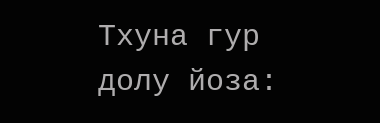Тхуна гур долу йоза: